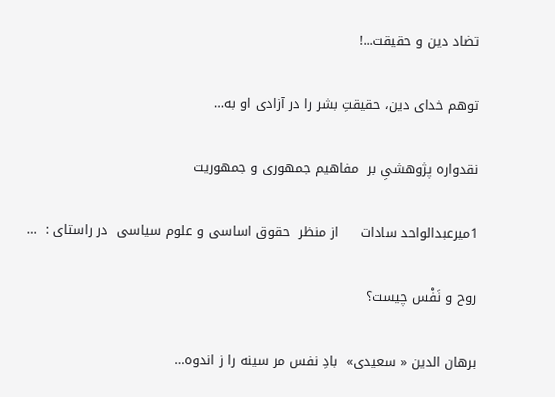تضاد دین و حقیقت...!

توهم خدای دین، حقیقتِ بشر را در آزادی او به…

نقدواره پژوهشیِ بر  مفاهیم جمهوری و جمهوریت

1میرعبدالواحد سادات     از منظر  حقوق اساسی و علوم سیاسی  در راستای :  …

روح و نَفْس چیست؟

برهان الدین « سعیدی»  بادِ نفس مر سینه را ز اندوه…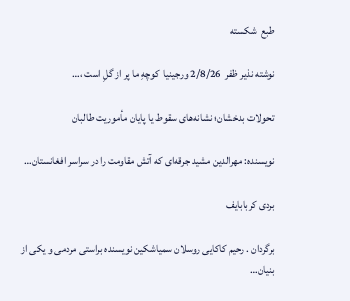طبع  شکسته

نوشته نذیر ظفر  2/8/26 ورجینیا  كوچهِ ما پر از گلِ است ،…

تحولات بدخشان؛ نشانه‌های سقوط یا پایان مأموریت طالبان

نویسنده: مهرالدین مشید جرقه‌ای که آتش مقاومت را در سراسر افغانستان…

بردی کربابایف

برگردان . رحیم کاکایی روسلان سمیاشکین نویسنده براستی مردمی و یکی از  بنیان…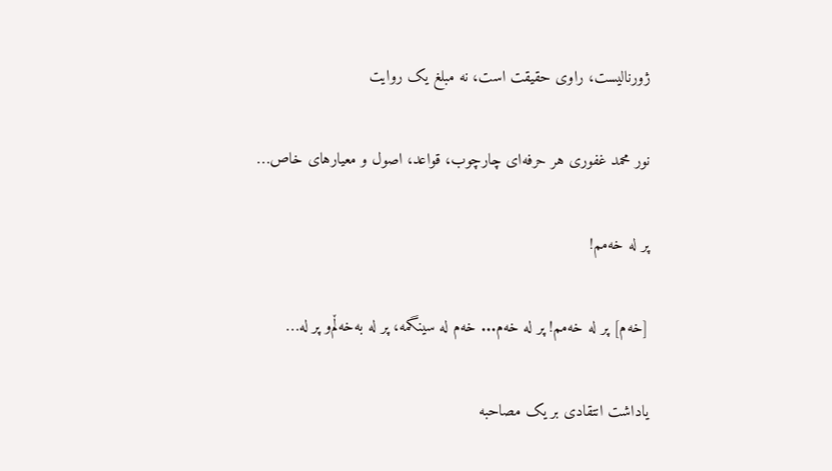ژورنالیست، راوی حقیقت است، نه مبلغ یک روایت

نور محمد غفوری هر حرفه‌ای چارچوب، قواعد، اصول و معیارهای خاص…

پر له خەمم!

[خه‌م] پر له خەمم! پر لە خەم... خەم له سینگمە، پر لە بەخەڵم‌و پر لە…

یاداشت انتقادی بر یک مصاحبه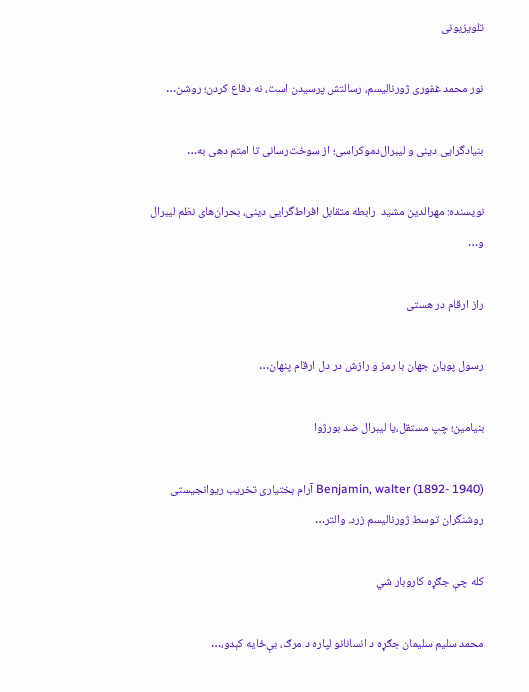تلویزیونی

نور محمد غفوری ژورنالیسم، رسالتش پرسیدن است، نه دفاع کردن؛ روشن…

بنیادگرایی دینی و لیبرال‌دموکراسی؛ از سوخت‌رسانی تا امتم دهی به…

نویسنده: مهرالدین مشید  رابطه متقابل افراط‌گرایی دینی، بحران‌های نظم لیبرال و…

راز ارقام در هستی

رسول پویان جهان با رمز و رازش در دل ارقام پنهان…

بنیامین؛ چپ مستقل،یا لیبرال ضد بورژوا

Benjamin, walter (1892- 1940) آرام بختیاری تخریب ریوانجیستی روشنگران توسط ژورنالیسم زرد. والتر…

کله چې جګړه کاروبار شي

محمد سليم سليمان جګړه د انسانانو لپاره د مرګ، بې‌ځایه کېدو،…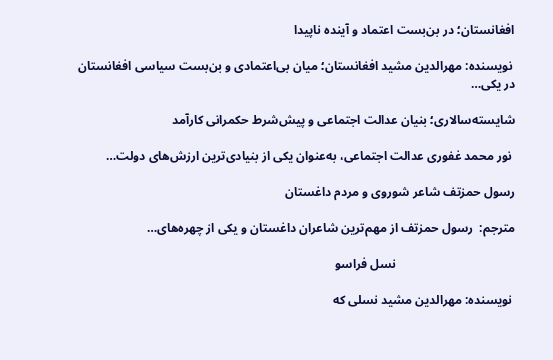افغانستان؛ در بن‌بست اعتماد و آینده ناپیدا

 نویسنده: مهرالدین مشید افغانستان؛ میان بی‌اعتمادی و بن‌بست سیاسی افغانستان در یکی…

شایسته‌سالاری؛ بنیان عدالت اجتماعی و پیش‌شرط حکمرانی کارآمد

 نور محمد غفوری عدالت اجتماعی، به‌عنوان یکی از بنیادی‌ترین ارزش‌های دولت…

رسول حمزتف شاعر شوروی و مردم داغستان

مترجم:  رسول حمزتف از مهم‌ترین شاعران داغستان و یکی از چهره‌های…

                                      نسل فراسو

 نویسنده: مهرالدین مشید نسلی که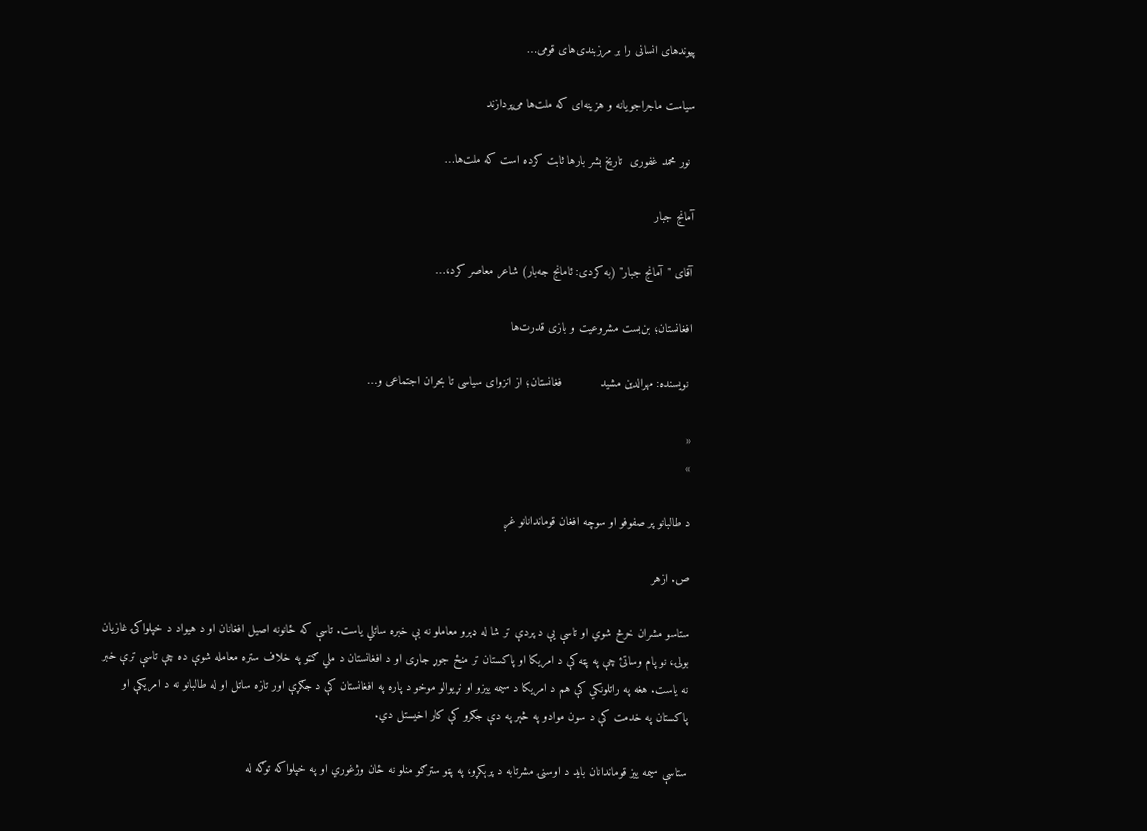پیوندهای انسانی را بر مرزبندی‌های قومی…

سیاست ماجراجویانه و هزینه‌ای که ملت‌ها می‌پردازند

 نور محمد غفوری  تاریخ بشر بارها ثابت کرده است که ملت‌ها…

آمانج جبار

آقای "آمانج جبار" (به کردی: ئامانج جەبار) شاعر معاصر کرد،…

افغانستان؛ بن‌بست مشروعیت و بازی قدرت‌ها

 نویسنده: مهرالدین مشید           فغانستان؛ از انزوای سیاسی تا بحران اجتماعی و…

«
»

د طالبانو پر صفوفو او سوچه افغان قوماندانانو غږ

ص. ازهر

ستاسو مشران خرڅ شوي او تاسې يې د پردې تر شا له ډېرو معاملو نه بې خبره ساتلي یاست. تاسې که ځانونه اصیل افغانان او د هیواد د خپلواکۍ غازيان بولۍ، نو پام وساتئ چې په پټه کې د امریکا او پاکستان تر منځ جوړ جاړی او د افغانستان د ملي ګټو په خلاف ستره معامله شوې ده چې تاسې ترې خبر نه یاست. هغه په راتلونکي کې هم د امریکا د سیمه ییزو او نړیوالو موخو د پاره په افغانستان کې د جګړې اور تازه ساتل او له طالبانو نه د امریکې او پاکستان په خدمت کې د سون موادو په څېر په دې جګرو کې کار اخیستل دي.

ستاسې سیمه ییز قوماندانان باید د اوسنۍ مشرتابه د پرېکړو، په پټو سترګو منلو نه ځان وژغوري او په خپلواکه توګه له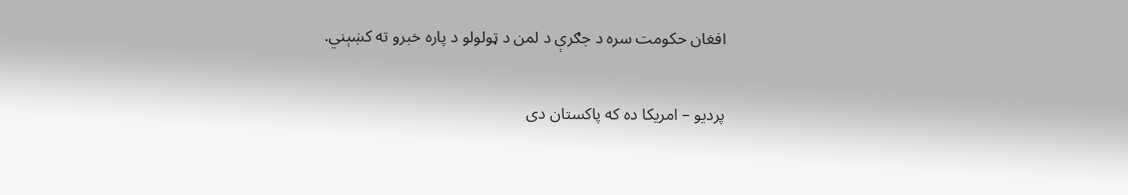افغان حکومت سره د جګرې د لمن د ټولولو د پاره خبرو ته کښېني.

پردیو – امریکا ده که پاکستان دی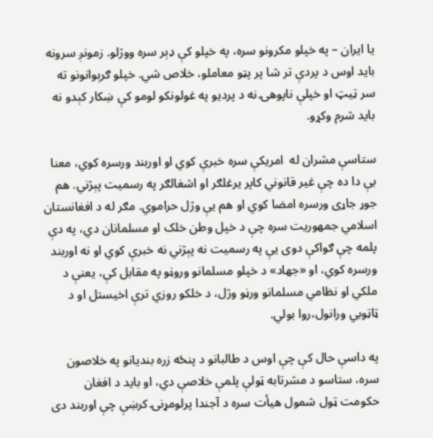یا ایران – په خپلو مکرونو سره، په خپلو کې ډېر سره ووژلو. زمونږ سرونه باید اوس د پردې تر شا پر پټو معاملو، خلاص شي. خپلو ګرېوانونو ته سر ټيټ او خپلې ناپوهۍ نه د پردیو په غولونکو لومو کې ښکار کېدو نه باید شرم وکړو.

ستاسې مشران له  امریکې سره خبرې کوي او اوربند ورسره کوي، معنا یې دا ده چې غیر قانوني کاپر يرغلګر او اشغالګر په رسمیت پېژني. هم جوړ جاړی ورسره امضا کوي او هم یې وژل حراموي. مګر له د افغانستان اسلامي جمهوریت سره چې د خپل وطن خلک او مسلمانان دي، په دې پلمه چې ګواکې دوی يې په رسمیت نه پېژني نه خبرې کوي او نه اوربند ورسره کوي، او «جهاد» د خپلو مسلمانو وروڼو په مقابل کې، يعنې د ملکي او نظامي مسلمانو ورڼو وژل، د خلکو روزي ترې اخیستل او د ټاټوبي ورانول،روا بولي.

په داسې حال کې چې اوس د طالبانو د پنځه زره بندیانو په خلاصون سره، ستاسو د مشرتابه ټولې پلمې خلاصې دي، او باید د افغان حکومت ټول شمول هيأت سره د آجندا پرلومړنۍ کرښې چې اوربند دی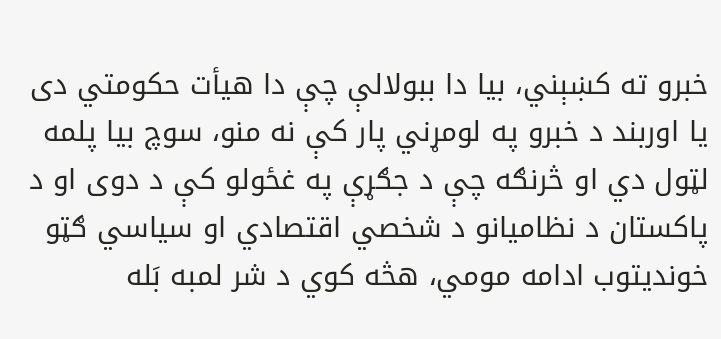خبرو ته کښېني، بیا دا ببولالې چې دا هيأت حکومتي دی يا اوربند د خبرو په لومړني پار کې نه منو، سوچ بیا پلمه لټول دي او څرنګه چې د جګړې په غځولو کې د دوی او د پاکستان د نظامیانو د شخصي اقتصادي او سیاسي ګټو خونديتوب ادامه مومي، هڅه کوي د شر لمبه بَله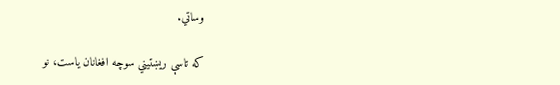وساتي.

که تاسې ريښتیني سوچه افغانان یاست، نو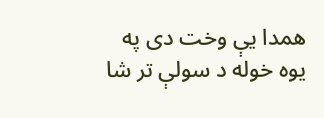همدا یې وخت دی په یوه خوله د سولې تر شا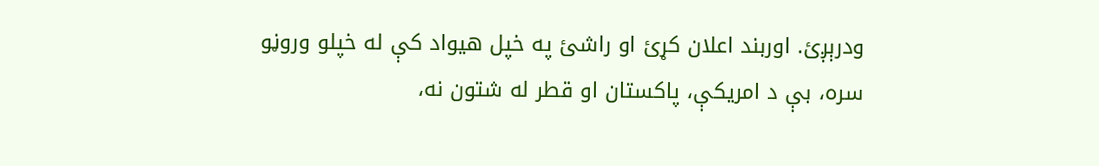ودرېږئ. اوربند اعلان کړئ او راشئ په خپل هيواد کې له خپلو وروڼو سره، بې د امریکې، پاکستان او قطر له شتون نه،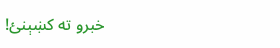خبرو ته کښېنئ!